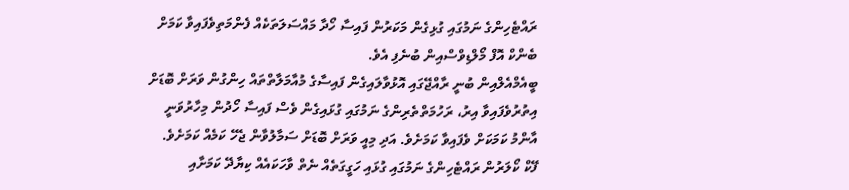ރައްޓެހިންގެ ނަމުގައި ގުޅިގެން މަކަރުން ފައިސާ ހޯދާ މައްސަލަތަކެއް ފެންމަތިވެފައިވާ ކަމަށް ބެންކް އޮފް މޯލްޑިވްސްއިން ބުނެފި އެވެ.
ބީއެމްއެލްއިން ބުނީ ރާއްޖޭގައި އޮޅުވާލައިގެން ފައިސާގެ މުއާމަލާތްތައް ހިންގުން ވަރަށް ބޮޑަށް އިތުރުވެފައިވާ އިރު، ރަހުމަތްތެރިންގެ ނަމުގައި ގުޅައިގެން ވެސް ފައިސާ ހޯދުން މިހާރުވަނީ އާންމު ކަމަކަށް ވެފައިވާ ކަމަށެވެ. އަދި މިއީ ވަރަށް ބޮޑަށް ސަމާލުވާން ޖެހޭ ކަމެއް ކަމަށެވެ.
ފޭކް ކޯލަރުން ރައްޓެހިންގެ ނަމުގައި ގުޅައި ހަގީގަތެއް ނެތް ވާހަކައެއް ކިޔާދޭ ކަމަށާއި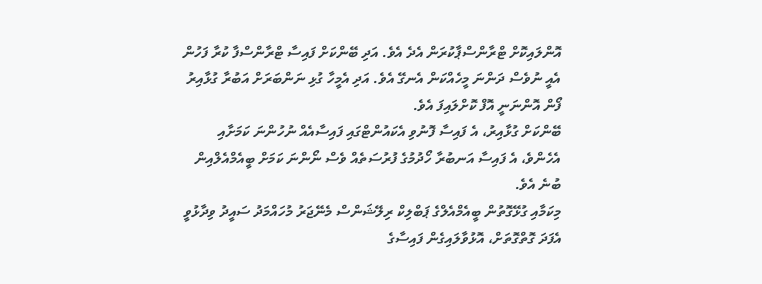އޮންލައިކޮށް ޓްރާންސްޕާކުރަން އެދެ އެވެ. އަދި ބޭންކަށް ފައިސާ ޓްރާންސްފާ ކުރާ ފަހުން އެއީ ނުވެސް ދަންނަ މީހެއްކަން އެނގޭ އެވެ. އަދި އެމީހާ ގުޅި ނަންބަރަށް އަބުރާ ގުޅާއިރު ފޯން އޮންނަނީ އޮފް ކޮށްލައިފަ އެވެ.
ބޭންކަށް ގުޅާއިރު، އެ ފައިސާ ފޮނުވި އެކައުންޓްގައި ފައިސާއެއް ނުހުންނަ ކަމަށާއި އެހެންވެ، އެ ފައިސާ އަނބުރާ ހޯދުމުގެ ފުރުސަތެއް ވެސް ނޯންނަ ކަމަށް ބީއެމްއެލްއިން ބުނެ އެވެ.
މިކަމާއި ގުޅޭގޮތުން ބީއެމްއެލްގެ ޕަބްލިކް ރިލޭޝަންސް މެނޭޖަރު މުހައްމަދު ސައީދު ވިދާޅުވީ އެފަދަ ގޮތްގޮތަށް، އޮޅުވާލައިގެން ފައިސާގެ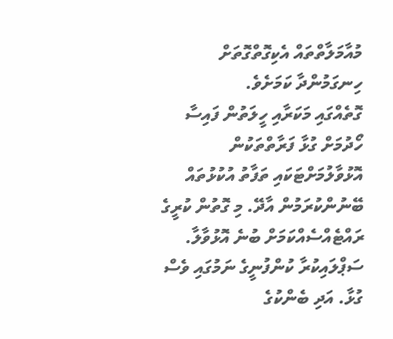މުއާމަލާތްތައް އެކިގޮތްގޮތަށް ހިނގަމުންދާ ކަމަށެވެ.
ގޮތެއްގައި މަކަރާއި ހީލަތުން ފައިސާ ހޯދުމަށް ގުޅާ ފަރާތްތަކުން އޮޅުވާލުމަށްޓަކައި ތަފާތު އުކުޅުތައް ބޭނުންކުރަމުން އާދޭ. މި ގޮތުން ކުރީގެ ރައްޓެއްސެއްކަމަށް ބުނެ އޮޅުވާލާ. ސަޕްލައިކުރާ ކުންފުނީގެ ނަމުގައި ވެސް ގުޅާ. އަދި ބެންކުގެ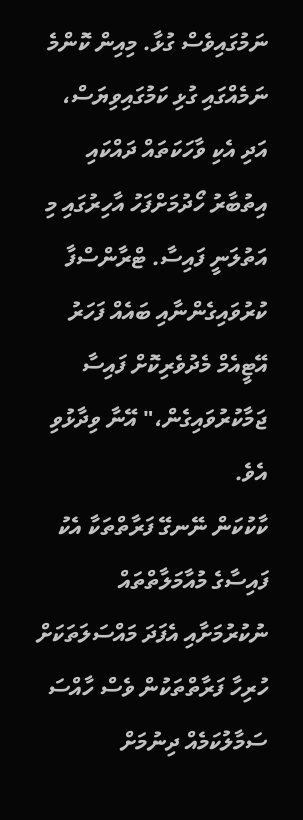ނަމުގައިވެސް ގުޅާ. މިއިން ކޮންމެ ނަމެއްގައި ގުޅި ކަމުގައިވިޔަސް، އަދި އެކި ވާހަކަތައް ދައްކައި އިތުބާރު ހޯދުމަށްފަހު އާހިރުގައި މި އަތުލަނީ ފައިސާ. ޓްރާންސްފާ ކުރުވައިގެންނާއި ބައެއް ފަހަރު އޭޓީއެމް މެދުވެރިކޮށް ފައިސާ ޖަމާކުރުވައިގެން،" އޭނާ ވިދާޅުވި އެވެ.
ކާކުކަން ނޭނގޭ ފަރާތްތަކާ އެކު ފައިސާގެ މުއާމަލާތްތައް ނުކުރުމަށާއި އެފަދަ މައްސަލަތަކަށް ހުރިހާ ފަރާތްތަކުން ވެސް ހާއްސަ ސަމާލުކަމެއް ދިނުމަށް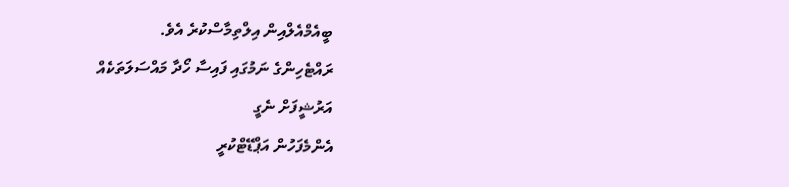ބީއެމްއެލްއިން އިލްތިމާސްކުރެ އެވެ.
ރައްޓެހިންގެ ނަމުގައި ފައިސާ ހޯދާ މައްސަލަތަކެއް
އަރުޝީފަށް ނެގީ
އެންމެފަހުން އަޕްޑޭޓްކުރީ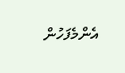އެންމެފަހުން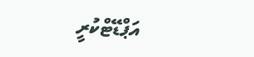އަޕްޑޭޓްކުރީ